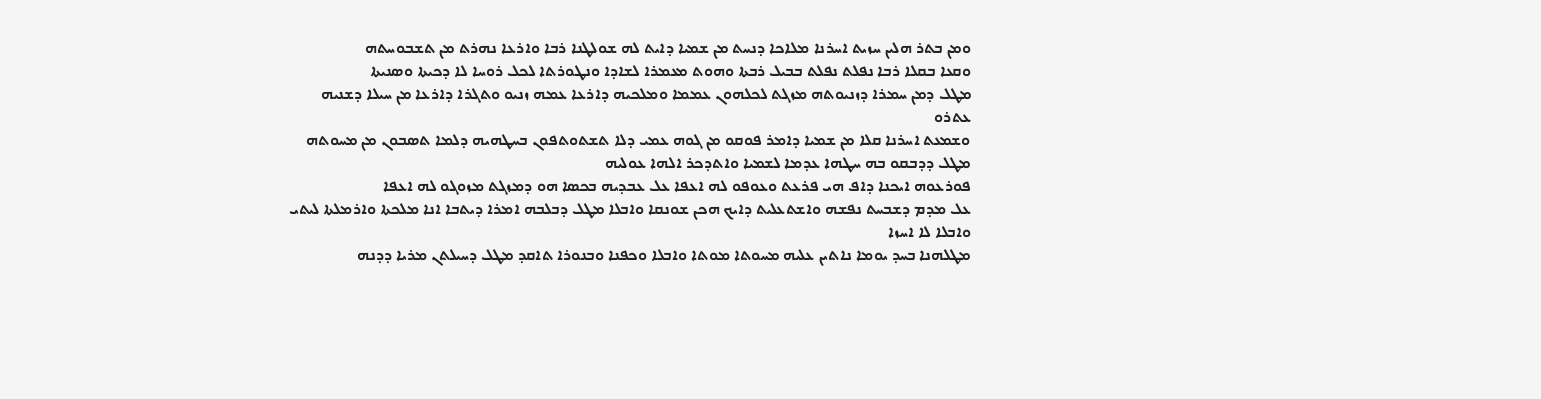ܘܡܢ ܒܬܪ ܗܠܝܢ ܚܙܝܬ ܐܚܪܢܐ ܡܠܐܟܐ ܕܢܚܬ ܡܢ ܫܡܝܐ ܕܐܝܬ ܠܗ ܫܘܠܛܢܐ ܪܒܐ ܘܐܪܥܐ ܢܗܪܬ ܡܢ ܬܫܒܘܚܬܗ
ܘܩܥܐ ܒܩܠܐ ܪܒܐ ܢܦܠܬ ܢܦܠܬ ܒܒܝܠ ܪܒܬܐ ܘܗܘܬ ܡܥܡܪܐ ܠܫܐܕܐ ܘܢܛܘܪܬܐ ܠܟܠ ܪܘܚܐ ܠܐ ܕܟܝܬܐ ܘܤܢܝܬܐ
ܡܛܠ ܕܡܢ ܚܡܪܐ ܕܙܢܝܘܬܗ ܡܙܓܬ ܠܟܠܗܘܢ ܥܡܡܐ ܘܡܠܟܝܗ ܕܐܪܥܐ ܥܡܗ ܙܢܝܘ ܘܬܓܪܐ ܕܐܪܥܐ ܡܢ ܚܝܠܐ ܕܫܢܝܗ ܥܬܪܘ
ܘܫܡܥܬ ܐܚܪܢܐ ܩܠܐ ܡܢ ܫܡܝܐ ܕܐܡܪ ܦܘܩܘ ܡܢ ܓܘܗ ܥܡܝ ܕܠܐ ܬܫܬܘܬܦܘܢ ܒܚܛܗܝܗ ܕܠܡܐ ܬܤܒܘܢ ܡܢ ܡܚܘܬܗ
ܡܛܠ ܕܕܒܩܘ ܒܗ ܚܛܗܐ ܥܕܡܐ ܠܫܡܝܐ ܘܐܬܕܟܪ ܐܠܗܐ ܥܘܠܝܗ
ܦܘܪܥܘܗ ܐܝܟܢܐ ܕܐܦ ܗܝ ܦܪܥܬ ܘܥܘܦܘ ܠܗ ܐܥܦܐ ܥܠ ܥܒܕܝܗ ܒܟܤܐ ܗܘ ܕܡܙܓܬ ܡܙܘܓܘ ܠܗ ܐܥܦܐ
ܥܠ ܡܕܡ ܕܫܒܚܬ ܢܦܫܗ ܘܐܫܬܥܠܝܬ ܕܐܝܟ ܗܟܢ ܫܘܢܩܐ ܘܐܒܠܐ ܡܛܠ ܕܒܠܒܗ ܐܡܪܐ ܕܝܬܒܐ ܐܢܐ ܡܠܟܬܐ ܘܐܪܡܠܬܐ ܠܝܬܝ ܘܐܒܠܐ ܠܐ ܐܚܙܐ
ܡܛܠܗܢܐ ܒܚܕ ܝܘܡܐ ܢܐܬܝܢ ܥܠܝܗ ܡܚܘܬܐ ܡܘܬܐ ܘܐܒܠܐ ܘܟܦܢܐ ܘܒܢܘܪܐ ܬܐܩܕ ܡܛܠ ܕܚܝܠܬܢ ܡܪܝܐ ܕܕܢܗ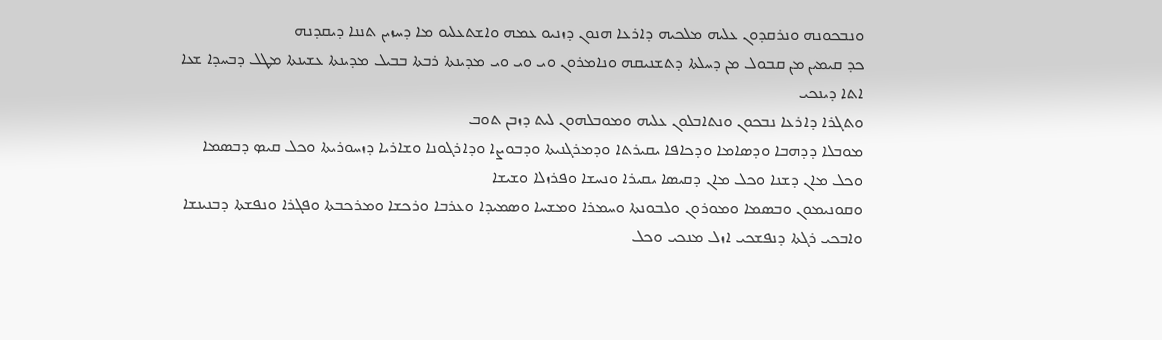ܘܢܒܟܘܢܗ ܘܢܪܩܕܘܢ ܥܠܝܗ ܡܠܟܝܗ ܕܐܪܥܐ ܗܢܘܢ ܕܙܢܝܘ ܥܡܗ ܘܐܫܬܥܠܝܘ ܡܐ ܕܚܙܝܢ ܬܢܢܐ ܕܝܩܕܢܗ
ܟܕ ܩܝܡܝܢ ܡܢ ܩܒܘܠ ܡܢ ܕܚܠܬܐ ܕܬܫܢܝܩܗ ܘܢܐܡܪܘܢ ܘܝ ܘܝ ܘܝ ܡܕܝܢܬܐ ܪܒܬܐ ܒܒܝܠ ܡܕܝܢܬܐ ܥܫܝܢܬܐ ܡܛܠ ܕܒܚܕܐ ܫܥܐ ܐܬܐ ܕܝܢܟܝ
ܘܬܓܪܐ ܕܐܪܥܐ ܢܒܟܘܢ ܘܢܬܐܒܠܘܢ ܥܠܝܗ ܘܡܘܒܠܗܘܢ ܠܝܬ ܕܙܒܢ ܬܘܒ
ܡܘܒܠܐ ܕܕܗܒܐ ܘܕܤܐܡܐ ܘܕܟܐܦܐ ܝܩܝܪܬܐ ܘܕܡܪܓܢܝܬܐ ܘܕܒܘܨܐ ܘܕܐܪܓܘܢܐ ܘܫܐܪܝܐ ܕܙܚܘܪܝܬܐ ܘܟܠ ܩܝܤ ܕܒܤܡܐ ܘܟܠ ܡܐܢ ܕܫܢܐ ܘܟܠ ܡܐܢ ܕܩܝܤܐ ܝܩܝܪܐ ܘܢܚܫܐ ܘܦܪܙܠܐ ܘܫܝܫܐ
ܘܩܘܢܝܡܘܢ ܘܒܤܡܐ ܘܡܘܪܘܢ ܘܠܒܘܢܬܐ ܘܚܡܪܐ ܘܡܫܚܐ ܘܤܡܝܕܐ ܘܥܪܒܐ ܘܪܟܫܐ ܘܡܪܟܒܬܐ ܘܦܓܪܐ ܘܢܦܫܬܐ ܕܒܢܝܢܫܐ
ܘܐܒܟܝ ܪܓܬܐ ܕܢܦܫܟܝ ܐܙܠ ܡܢܟܝ ܘܟܠ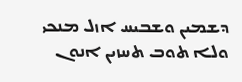ܕܫܡܝܢ ܘܫܒܝܚ ܐܙܠ ܡܢܟܝ ܘܠܐ ܬܘܒ ܬܚܙܝܢ ܐܢܘܢ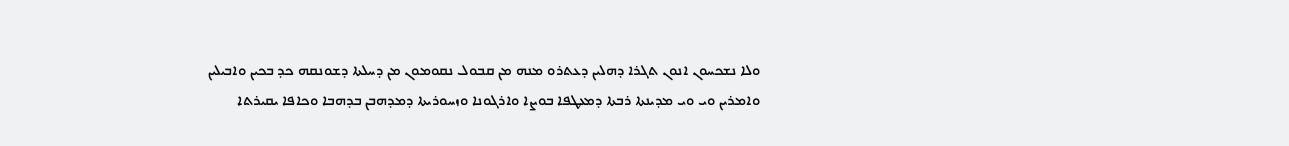ܘܠܐ ܢܫܟܚܘܢ ܐܢܘܢ ܬܓܪܐ ܕܗܠܝܢ ܕܥܬܪܘ ܡܢܗ ܡܢ ܩܒܘܠ ܢܩܘܡܘܢ ܡܢ ܕܚܠܬܐ ܕܫܘܢܩܗ ܟܕ ܒܟܝܢ ܘܐܒܝܠܝܢ
ܘܐܡܪܝܢ ܘܝ ܘܝ ܡܕܝܢܬܐ ܪܒܬܐ ܕܡܥܛܦܐ ܒܘܨܐ ܘܐܪܓܘܢܐ ܘܙܚܘܪܝܬܐ ܕܡܕܗܒܢ ܒܕܗܒܐ ܘܟܐܦܐ ܝܩܝܪܬܐ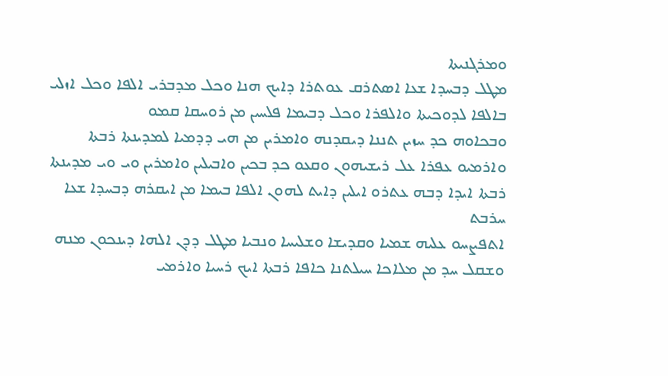ܘܡܪܓܢܝܬܐ
ܡܛܠ ܕܒܚܕܐ ܫܥܐ ܐܤܬܪܩ ܥܘܬܪܐ ܕܐܝܟ ܗܢܐ ܘܟܠ ܡܕܒܪܝ ܐܠܦܐ ܘܟܠ ܐܙܠܝ ܒܐܠܦܐ ܠܕܘܟܝܬܐ ܘܐܠܦܪܐ ܘܟܠ ܕܒܝܡܐ ܦܠܚܝܢ ܡܢ ܪܘܚܩܐ ܩܡܘ
ܘܒܟܐܘܗ ܟܕ ܚܙܝܢ ܬܢܢܐ ܕܝܩܕܢܗ ܘܐܡܪܝܢ ܡܢ ܗܝ ܕܕܡܝܐ ܠܡܕܝܢܬܐ ܪܒܬܐ
ܘܐܪܡܝܘ ܥܦܪܐ ܥܠ ܪܝܫܝܗܘܢ ܘܩܥܘ ܟܕ ܒܟܝܢ ܘܐܒܝܠܝܢ ܘܐܡܪܝܢ ܘܝ ܘܝ ܡܕܝܢܬܐ ܪܒܬܐ ܐܝܕܐ ܕܒܗ ܥܬܪܘ ܐܝܠܝܢ ܕܐܝܬ ܠܗܘܢ ܐܠܦܐ ܒܝܡܐ ܡܢ ܐܝܩܪܗ ܕܒܚܕܐ ܫܥܐ ܚܪܒܬ
ܐܬܦܨܚܘ ܥܠܝܗ ܫܡܝܐ ܘܩܕܝܫܐ ܘܫܠܝܚܐ ܘܢܒܝܐ ܡܛܠ ܕܕܢ ܐܠܗܐ ܕܝܢܟܘܢ ܡܢܗ
ܘܫܩܠ ܚܕ ܡܢ ܡܠܐܟܐ ܚܝܠܬܢܐ ܟܐܦܐ ܪܒܬܐ ܐܝܟ ܪܚܝܐ ܘܐܪܡܝ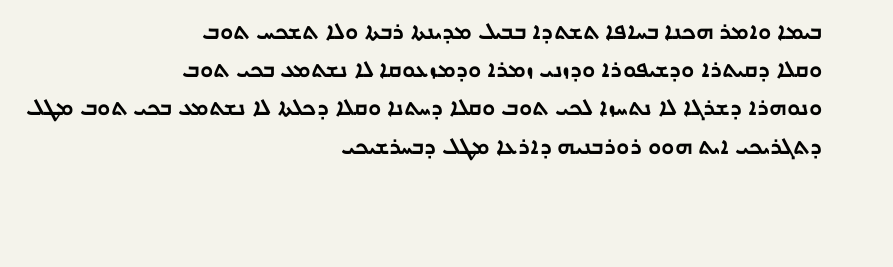ܒܝܡܐ ܘܐܡܪ ܗܟܢܐ ܒܚܐܦܐ ܬܫܬܕܐ ܒܒܝܠ ܡܕܝܢܬܐ ܪܒܬܐ ܘܠܐ ܬܫܟܚ ܬܘܒ
ܘܩܠܐ ܕܩܝܬܪܐ ܘܕܫܝܦܘܪܐ ܘܕܙܢܝ ܙܡܪܐ ܘܕܡܙܥܘܩܐ ܠܐ ܢܫܬܡܥ ܒܟܝ ܬܘܒ
ܘܢܘܗܪܐ ܕܫܪܓܐ ܠܐ ܢܬܚܙܐ ܠܟܝ ܬܘܒ ܘܩܠܐ ܕܚܬܢܐ ܘܩܠܐ ܕܟܠܬܐ ܠܐ ܢܫܬܡܥ ܒܟܝ ܬܘܒ ܡܛܠ ܕܬܓܪܝܟܝ ܐܝܬ ܗܘܘ ܪܘܪܒܢܝܗ ܕܐܪܥܐ ܡܛܠ ܕܒܚܪܫܝܟܝ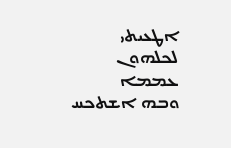ܐܛܥܝܬܝ ܠܟܠܗܘܢ ܥܡܡܐ
ܘܒܗ ܐܫܬܟܚ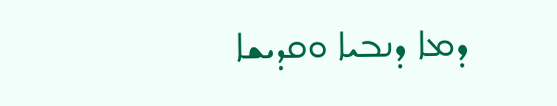ܕܡܐ ܕܢܒܝܐ ܘܩܕܝܫܐ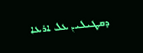ܕܩܛܝܠܝܢ ܥܠ ܐܪܥܐ